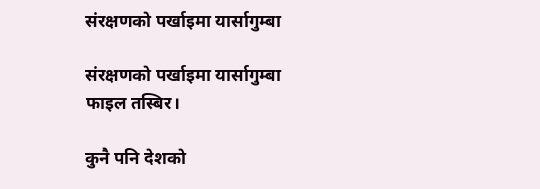संरक्षणको पर्खाइमा यार्सागुम्बा

संरक्षणको पर्खाइमा यार्सागुम्बा
फाइल तस्बिर।

कुनै पनि देशको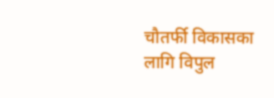चौतर्फी विकासका लागि विपुल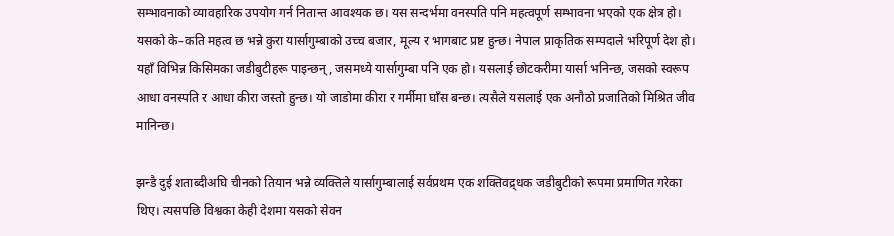सम्भावनाको व्यावहारिक उपयोग गर्न नितान्त आवश्यक छ। यस सन्दर्भमा वनस्पति पनि महत्वपूर्ण सम्भावना भएको एक क्षेत्र हो। यसको के–कति महत्व छ भन्ने कुरा यार्सागुम्बाको उच्च बजार, मूल्य र भागबाट प्रष्ट हुन्छ। नेपाल प्राकृतिक सम्पदाले भरिपूर्ण देश हो। यहाँ विभिन्न किसिमका जडीबुटीहरू पाइन्छन्, जसमध्ये यार्सागुम्बा पनि एक हो। यसलाई छोटकरीमा यार्सा भनिन्छ, जसको स्वरूप आधा वनस्पति र आधा कीरा जस्तो हुन्छ। यो जाडोमा कीरा र गर्मीमा घाँस बन्छ। त्यसैले यसलाई एक अनौठो प्रजातिको मिश्रित जीव मानिन्छ।

झन्डै दुई शताब्दीअघि चीनको तियान भन्ने व्यक्तिले यार्सागुम्बालाई सर्वप्रथम एक शक्तिवद्र्धक जडीबुटीको रूपमा प्रमाणित गरेका थिए। त्यसपछि विश्वका केही देशमा यसको सेवन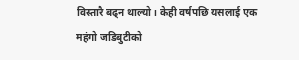विस्तारै बढ्न थाल्यो। केही वर्षपछि यसलाई एक महंगो जडिबुटीको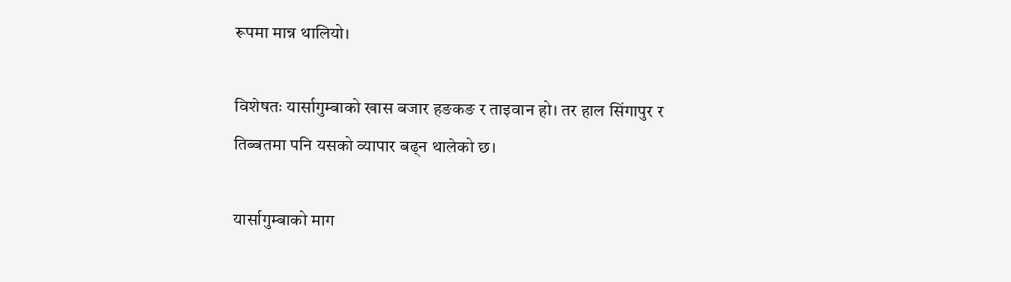रूपमा मान्न थालियो।

विशेषतः यार्सागुम्बाको खास बजार हङकङ र ताइवान हो। तर हाल सिंगापुर र तिब्बतमा पनि यसको व्यापार बढ्न थालेको छ।

यार्सागुम्बाको माग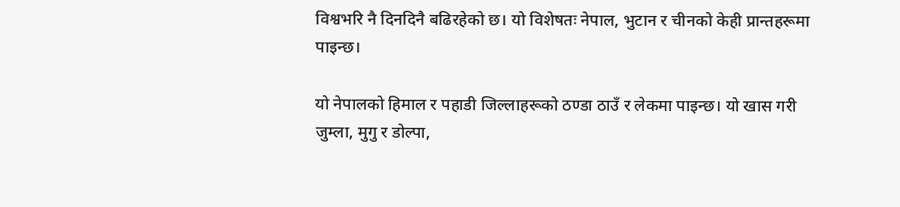विश्वभरि नै दिनदिनै बढिरहेको छ। यो विशेषतः नेपाल, भुटान र चीनको केही प्रान्तहरूमा पाइन्छ।

यो नेपालको हिमाल र पहाडी जिल्लाहरूको ठण्डा ठाउँ र लेकमा पाइन्छ। यो खास गरी जुम्ला, मुगु र डोल्पा,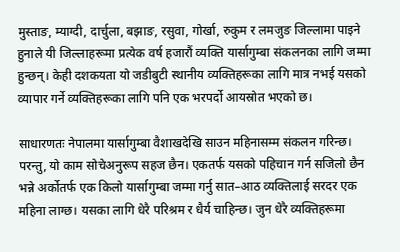मुस्ताङ, म्याग्दी, दार्चुला, बझाङ, रसुवा, गोर्खा, रुकुम र लमजुङ जिल्लामा पाइने हुनाले यी जिल्लाहरूमा प्रत्येक वर्ष हजारौं व्यक्ति यार्सागुम्बा संकलनका लागि जम्मा हुन्छन्। केही दशकयता यो जडीबुटी स्थानीय व्यक्तिहरूका लागि मात्र नभई यसको व्यापार गर्ने व्यक्तिहरूका लागि पनि एक भरपर्दो आयस्रोत भएको छ।

साधारणतः नेपालमा यार्सागुम्बा वैशाखदेखि साउन महिनासम्म संकलन गरिन्छ। परन्तु, यो काम सोचेअनुरूप सहज छैन। एकतर्फ यसको पहिचान गर्न सजिलो छैन भन्ने अर्कोतर्फ एक किलो यार्सागुम्बा जम्मा गर्नु सात–आठ व्यक्तिलाई सरदर एक महिना लाग्छ। यसका लागि धेरै परिश्रम र धैर्य चाहिन्छ। जुन धेरै व्यक्तिहरूमा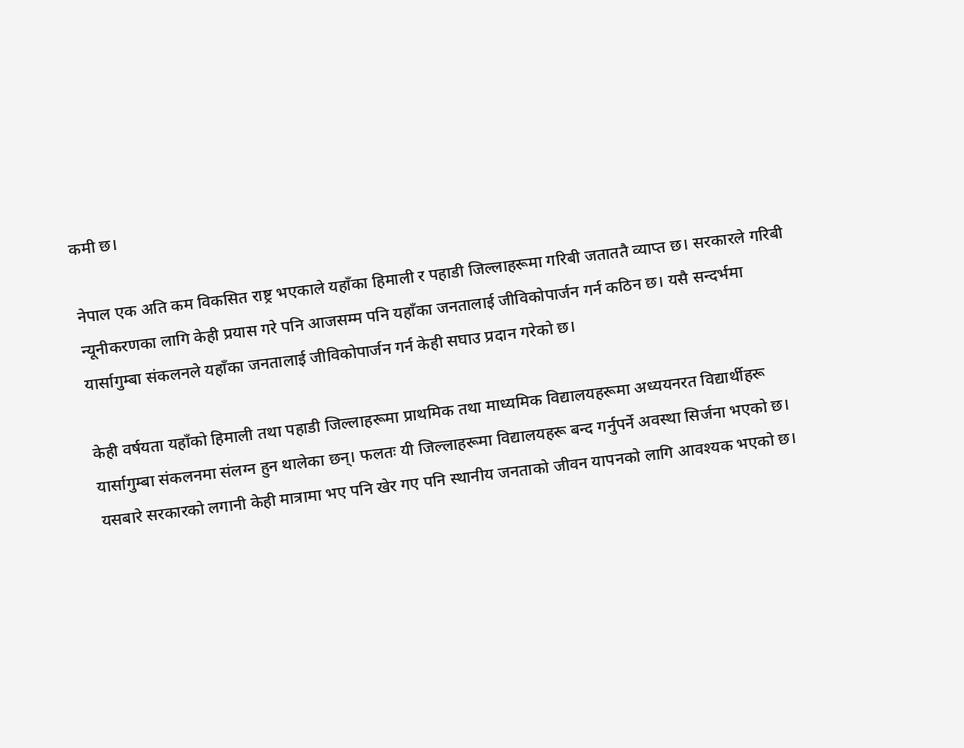कमी छ।

नेपाल एक अति कम विकसित राष्ट्र भएकाले यहाँका हिमाली र पहाडी जिल्लाहरूमा गरिबी जताततै व्याप्त छ। सरकारले गरिबी न्यूनीकरणका लागि केही प्रयास गरे पनि आजसम्म पनि यहाँका जनतालाई जीविकोपार्जन गर्न कठिन छ। यसै सन्दर्भमा यार्सागुम्बा संकलनले यहाँका जनतालाई जीविकोपार्जन गर्न केही सघाउ प्रदान गरेको छ।

केही वर्षयता यहाँको हिमाली तथा पहाडी जिल्लाहरूमा प्राथमिक तथा माध्यमिक विद्यालयहरूमा अध्ययनरत विद्यार्थीहरू यार्सागुम्बा संकलनमा संलग्न हुन थालेका छन्। फलतः यी जिल्लाहरूमा विद्यालयहरू बन्द गर्नुपर्ने अवस्था सिर्जना भएको छ। यसबारे सरकारको लगानी केही मात्रामा भए पनि खेर गए पनि स्थानीय जनताको जीवन यापनको लागि आवश्यक भएको छ।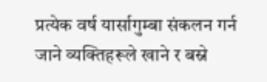प्रत्येक वर्ष यार्सागुम्बा संकलन गर्न जाने व्यक्तिहरूले खाने र बस्ने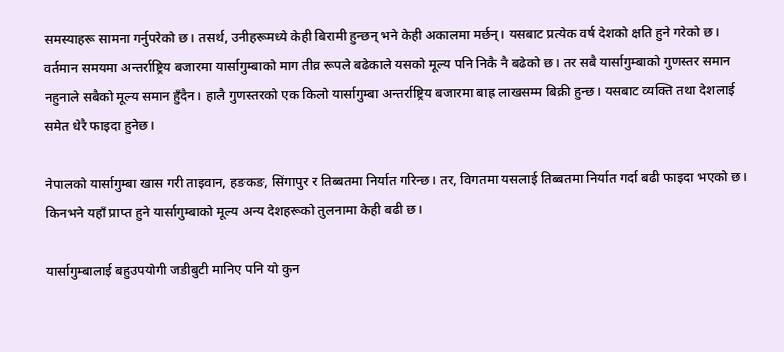समस्याहरू सामना गर्नुपरेको छ। तसर्थ, उनीहरूमध्ये केही बिरामी हुन्छन् भने केही अकालमा मर्छन्। यसबाट प्रत्येक वर्ष देशको क्षति हुने गरेको छ। वर्तमान समयमा अन्तर्राष्ट्रिय बजारमा यार्सागुम्बाको माग तीव्र रूपले बढेकाले यसको मूल्य पनि निकै नै बढेको छ। तर सबै यार्सागुम्बाको गुणस्तर समान नहुनाले सबैको मूल्य समान हुँदैन। हालै गुणस्तरको एक किलो यार्सागुम्बा अन्तर्राष्ट्रिय बजारमा बाह्र लाखसम्म बिक्री हुन्छ। यसबाट व्यक्ति तथा देशलाई समेत धेरै फाइदा हुनेछ।

नेपालको यार्सागुम्बा खास गरी ताइवान, हङकङ, सिंगापुर र तिब्बतमा निर्यात गरिन्छ। तर, विगतमा यसलाई तिब्बतमा निर्यात गर्दा बढी फाइदा भएको छ। किनभने यहाँ प्राप्त हुने यार्सागुम्बाको मूल्य अन्य देशहरूको तुलनामा केही बढी छ।

यार्सागुम्बालाई बहुउपयोगी जडीबुटी मानिए पनि यो कुन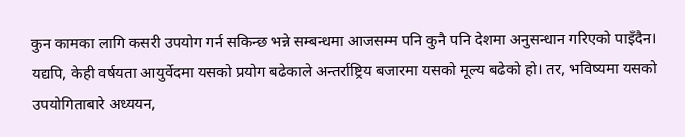कुन कामका लागि कसरी उपयोग गर्न सकिन्छ भन्ने सम्बन्धमा आजसम्म पनि कुनै पनि देशमा अनुसन्धान गरिएको पाइँदैन। यद्यपि, केही वर्षयता आयुर्वेदमा यसको प्रयोग बढेकाले अन्तर्राष्ट्रिय बजारमा यसको मूल्य बढेको हो। तर, भविष्यमा यसको उपयोगिताबारे अध्ययन,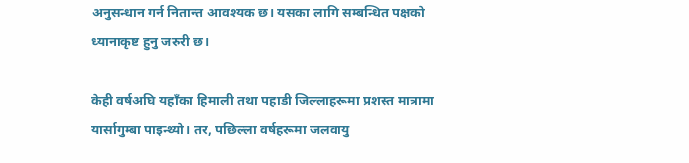अनुसन्धान गर्न नितान्त आवश्यक छ। यसका लागि सम्बन्धित पक्षको ध्यानाकृष्ट हुनु जरुरी छ।

केही वर्षअघि यहाँका हिमाली तथा पहाडी जिल्लाहरूमा प्रशस्त मात्रामा यार्सागुम्बा पाइन्थ्यो। तर, पछिल्ला वर्षहरूमा जलवायु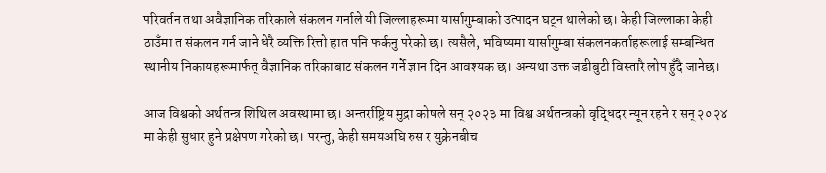परिवर्तन तथा अवैज्ञानिक तरिकाले संकलन गर्नाले यी जिल्लाहरूमा यार्सागुम्बाको उत्पादन घट्न थालेको छ। केही जिल्लाका केही ठाउँमा त संकलन गर्न जाने धेरै व्यक्ति रित्तो हात पनि फर्कनु परेको छ। त्यसैले, भविष्यमा यार्सागुम्बा संकलनकर्ताहरूलाई सम्बन्धित स्थानीय निकायहरूमार्फत् वैज्ञानिक तरिकाबाट संकलन गर्ने ज्ञान दिन आवश्यक छ। अन्यथा उक्त जडीबुटी विस्तारै लोप हुँदै जानेछ।

आज विश्वको अर्थतन्त्र शिथिल अवस्थामा छ। अन्तर्राष्ट्रिय मुद्रा कोषले सन् २०२३ मा विश्व अर्थतन्त्रको वृद्धिदर न्यून रहने र सन् २०२४ मा केही सुधार हुने प्रक्षेपण गरेको छ। परन्तु, केही समयअघि रुस र युक्रेनबीच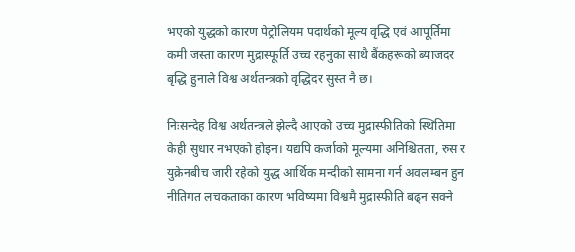भएको युद्धको कारण पेट्रोलियम पदार्थको मूल्य वृद्धि एवं आपूर्तिमा कमी जस्ता कारण मुद्रास्फूर्ति उच्च रहनुका साथै बैंकहरूको ब्याजदर बृद्धि हुनाले विश्व अर्थतन्त्रको वृद्धिदर सुस्त नै छ।

निःसन्देह विश्व अर्थतन्त्रले झेल्दै आएको उच्च मुद्रास्फीतिको स्थितिमा केही सुधार नभएको होइन। यद्यपि कर्जाको मूल्यमा अनिश्चितता, रुस र युक्रेनबीच जारी रहेको युद्ध आर्थिक मन्दीको सामना गर्न अवलम्बन हुन नीतिगत लचकताका कारण भविष्यमा विश्वमै मुद्रास्फीति बढ्न सक्ने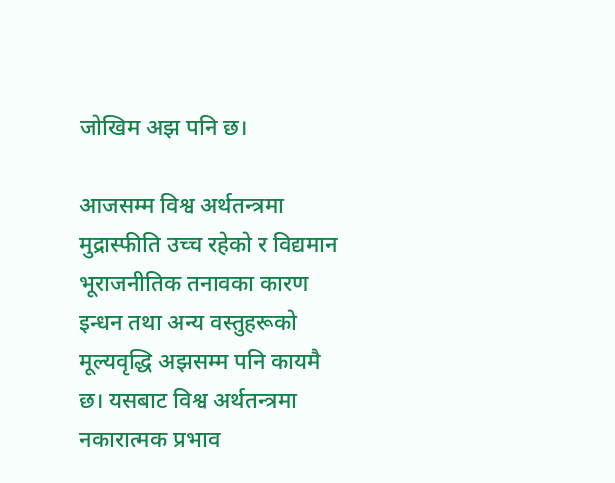जोखिम अझ पनि छ।

आजसम्म विश्व अर्थतन्त्रमा मुद्रास्फीति उच्च रहेको र विद्यमान भूराजनीतिक तनावका कारण इन्धन तथा अन्य वस्तुहरूको मूल्यवृद्धि अझसम्म पनि कायमै छ। यसबाट विश्व अर्थतन्त्रमा नकारात्मक प्रभाव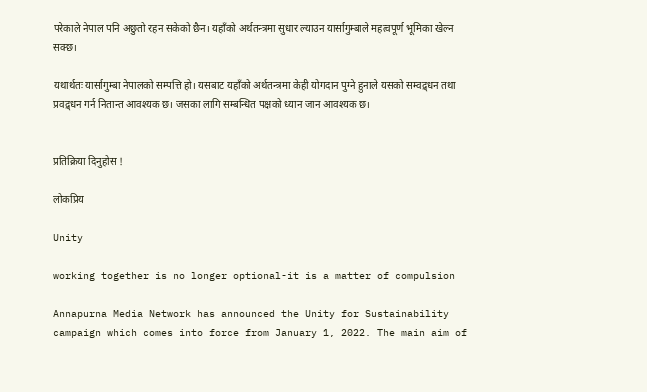परेकाले नेपाल पनि अछुतो रहन सकेको छैन। यहाँको अर्थतन्त्रमा सुधार ल्याउन यार्सागुम्बाले महत्वपूर्ण भूमिका खेल्न सक्छ।

यथार्थतः यार्सागुम्बा नेपालको सम्पत्ति हो। यसबाट यहाँको अर्थतन्त्रमा केही योगदान पुग्ने हुनाले यसको सम्वद्र्धन तथा प्रवद्र्धन गर्न नितान्त आवश्यक छ। जसका लागि सम्बन्धित पक्षको ध्यान जान आवश्यक छ।


प्रतिक्रिया दिनुहोस !

लोकप्रिय

Unity

working together is no longer optional-it is a matter of compulsion

Annapurna Media Network has announced the Unity for Sustainability campaign which comes into force from January 1, 2022. The main aim of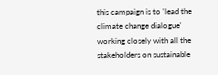this campaign is to 'lead the climate change dialogue' working closely with all the stakeholders on sustainable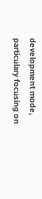development mode, particulary focusing on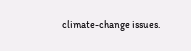climate-change issues.